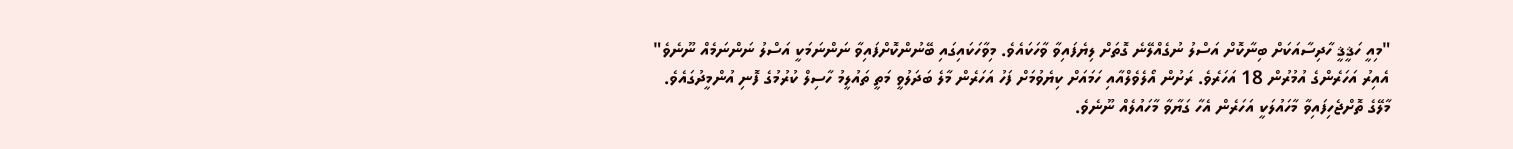"މިއީ ހަޤީޤީ ހާދިސާއަކަށް ބިނާކޮށް އަސްލު ނުގެއްލޭނެ ގޮތަށް ލިޔެފައިވާ ވާހަކައެވެ. މިވާހަކައިގައި ބޭނުންކޮށްފައިވާ ނަންނަމަކީ އަސްލު ނަންނަމެއް ނޫނެވެ"
އެއިރު އަހަރެންގެ އުމުރުން 18 އަހަރެވެ. ރަށުން އޯލެވެލްއާއި ހަމައަށް ކިޔެވުމަށް ފަހު އަހަރެން މާލެ ބަދަލުވީ މަތީ ތައުލީމު ހާސިލް ކުރުމުގެ ފޮނި އުންމީދުގައެވެ.
މާލޭގެ ތޮށްޖެހިފައިވާ މާހައުލަކީ އަހަރެން އެހާ ގަޔާވާ މާހައުލެއް ނޫނެވެ.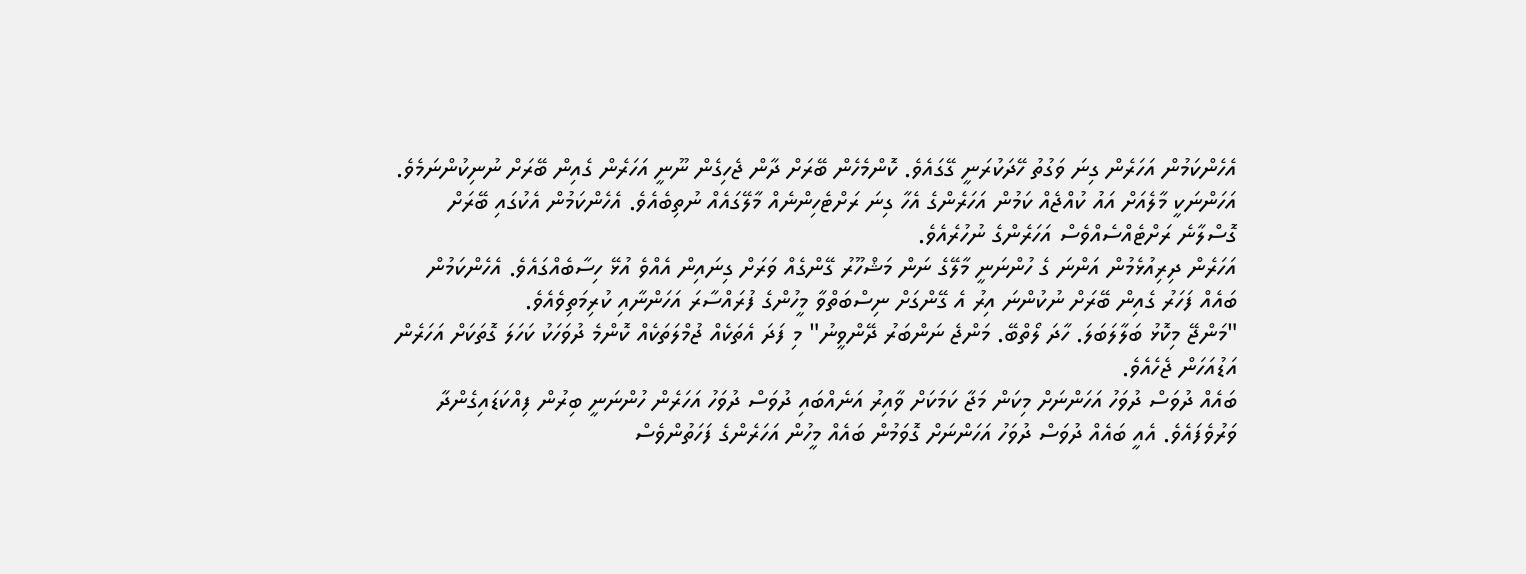އެހެންކަމުން އަހަރެން ގިނަ ވަގުތު ހޭދަކުރަނީ ގޭގައެވެ. ކޮންމެހެން ބޭރަށް ދާން ޖެހިގެން ނޫނީ އަހަރެން ގެއިން ބޭރަށް ނުނިކުންނަމެވެ. އަހަންނަކީ މާލެއަށް އައު ކުއްޖެއް ކަމުން އަހަރެންގެ އެހާ ގިނަ ރަށްޓެހިންނެއް މާލޭގައެއް ނުތިބެއެވެ. އެހެންކަމުން އެކުގައި ބޭރަށް ގޮސްލާނެ ރަށްޓެއްސެއްވެސް އަހަރެންގެ ނުހުރެއެވެ.
އަހަރެން ދިރިއުޅެމުން އަންނަ ގެ ހުންނަނީ މާލޭގެ ނަން މަޝްހޫރު ގޭންގެއް ވަރަށް ގިނައިން އެއްވެ އުޅޭ ހިސާބެއްގައެވެ. އެހެންކަމުން ބައެއް ފަހަރު ގެއިން ބޭރަށް ނުކުންނަ އިރު އެ ގޭންގަށް ނިސްބަތްވާ މީހުންގެ ފުރައްސާރަ އަހަންނާއި ކުރިމަތިވެއެވެ.
"މަންޖޭ މިކޮޅު ބަލާލަބަލަ. ހާދަ ލޯތްބޭ. މަންޖެ ނަންބަރު ދޭންވީނު" މި ފަދަ އެތަކެއް ޖުމްލަތަކެއް ކޮންމެ ދުވަހަކު ކަހަލަ ގޮތަކަށް އަހަރެން އަޑުއަހަން ޖެހެއެވެ.
ބައެއް ދުވަސް ދުވަހު އަހަންނަށް މިކަން މަޖާ ކަމަކަށް ވާއިރު އަނެއްބައި ދުވަސް ދުވަހު އަހަރެން ހުންނަނީ ބިރުން ފިއްކަޑައިގެންދާ ވަރުވެފައެވެ. އެއީ ބައެއް ދުވަސް ދުވަހު އަހަންނަށް ގޮވަމުން ބައެއް މީހުން އަހަރެންގެ ފަހަތުންވެސް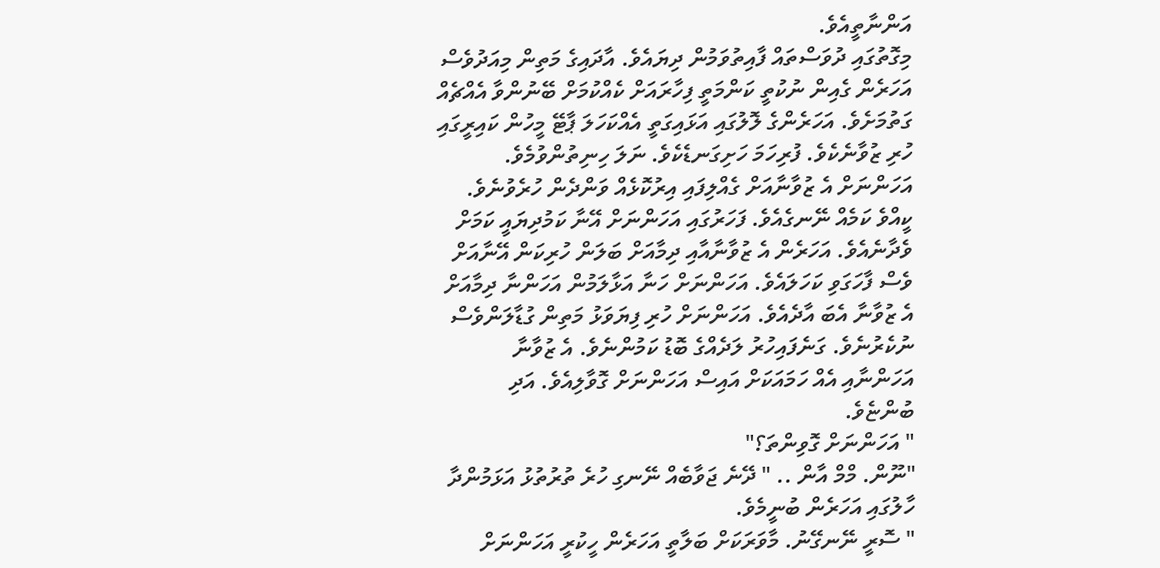އަންނާތީއެވެ.
މިގޮތުގައި ދުވަސްތައް ފާއިތުވަމުން ދިޔައެވެ. އާދައިގެ މަތިން މިއަދުވެސް އަހަރެން ގެއިން ނުކުތީ ކަންމަތީ ފިހާރައަށް ކެއްކުމަށް ބޭނުންވާ އެއްޗެއް ގަތުމަށެވެ. އަހަރެންގެ ލޮލުގައި އަޅައިގަތީ އެއްކަހަލަ ޕާޓޭ މީހުން ކައިރީގައި ހުރި ޒުވާނެކެވެ. ފުރިހަމަ ހަށިގަނޑެކެވެ. ނަލަ ހިނިތުންވުމެވެ. އަހަންނަށް އެ ޒުވާނާއަށް ގެއްލިފައި އިރުކޮޅެއް ވަންދެން ހުރެވުނެވެ. ކީއްވެ ކަމެއް ނޭނގެއެވެ. ފަހަރުގައި އަހަންނަށް އޭނާ ކަމުދިޔައީ ކަމަށް ވެދާނެއެވެ. އަހަރެން އެ ޒުވާނާއާއި ދިމާއަށް ބަލަން ހުރިކަން އޭނާއަށް ވެސް ފާހަގަވި ކަހަލައެވެ. އަހަންނަށް ހަނާ އަޅާލަމުން އަހަންނާ ދިމާއަށް އެ ޒުވާނާ އެބަ އާދެއެވެ. އަހަންނަށް ހުރި ފިޔަވަޅު މަތިން ގުޑާލަންވެސް ނުކެރުނެވެ. ގަނެފައިހުރު ލަދެއްގެ ބޮޑު ކަމުންނެވެ. އެ ޒުވާނާ އަހަންނާއި އެއް ހަމައަކަށް އައިސް އަހަންނަށް ގޮވާލިއެވެ. އަދި ބުންޏެވެ.
" އަހަންނަށް ގޮވިންތަ؟"
"ނޫން. މްމް އާން .. " ދޭނެ ޖަވާބެއް ނޭނގި ހުރެ ތުރުތުޅު އަޅަމުންދާ ހާލުގައި އަހަރެން ބުނީމެވެ.
" ސޮރީ ނޭނގޭނު. މާވަރަކަށް ބަލާތީ އަހަރެން ހީކުރީ އަހަންނަށް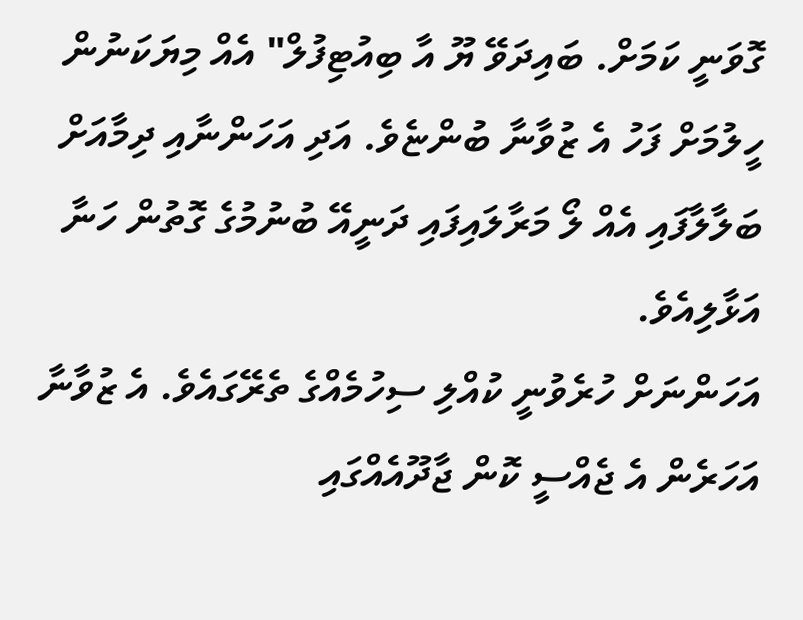ގޮވަނީ ކަމަށް. ބައިދަވޭ ޔޫ އާ ބިއުޓިފުލް" އެއް މިޔަކަނުން ހީލުމަށް ފަހު އެ ޒުވާނާ ބުންޏެވެ. އަދި އަހަންނާއި ދިމާއަށް ބަލާލާފައި އެއް ލޯ މަރާލައިފައި ދަނީއޭ ބުނުމުގެ ގޮތުން ހަނާ އަޅާލިއެވެ.
އަހަންނަށް ހުރެވުނީ ކުއްލި ސިހުމެއްގެ ތެރޭގައެވެ. އެ ޒުވާނާ އަހަރެން އެ ޖެއްސީ ކޮން ޖާދޫއެއްގައި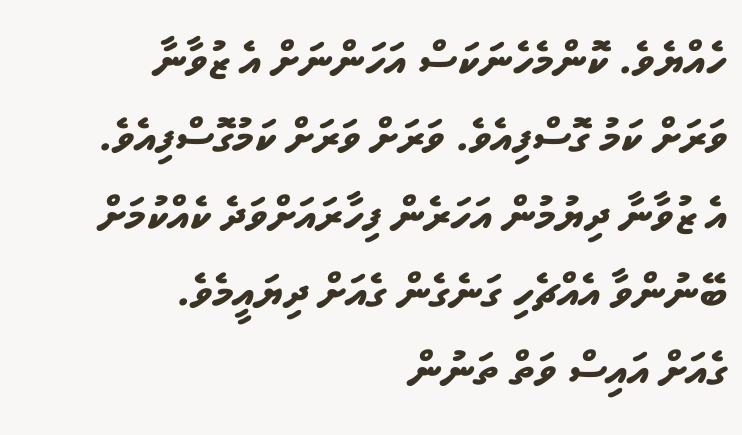ހެއްޔެވެ. ކޮންމެހެނަކަސް އަހަންނަށް އެ ޒުވާނާ ވަރަށް ކަމު ގޮސްފިއެވެ. ވަރަށް ވަރަށް ކަމުގޮސްފިއެވެ.
އެ ޒުވާނާ ދިޔުމުން އަހަރެން ފިހާރައަށްވަދެ ކެއްކުމަށް ބޭނުންވާ އެއްޗެހި ގަނެގެން ގެއަށް ދިޔައީމެވެ.
ގެއަށް އައިސް ވަތް ތަނުން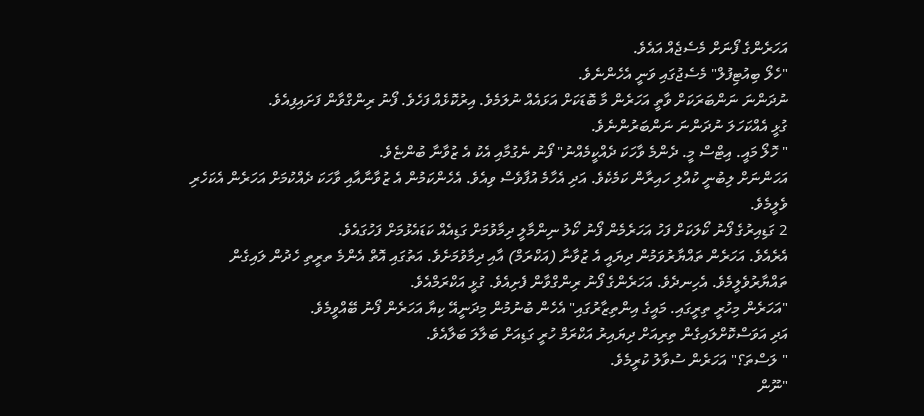އަހަރެންގެ ފޯނަށް މެސެޖެއް އައެވެ.
"ހެލޯ ބިއުޓިފުލް" މެސެޖުގައި ވަނީ އެހެންނެވެ.
ނުދަންނަ ނަންބަރަކަށް ވާތީ އަހަރެން މާ ބޮޑަކަށް އަޅައެއް ނުލަމެވެ. އިރުކޮޅެއް ފަހެވެ. ފޯނު ރިންގްވާން ފަށައިފިއެވެ.
ގުޅީ އެއްކަހަލަ ނުދަންނަ ނަންބަރުންނެވެ.
" ހޮލޯ މައީ. އިޓްސް މީ. ދެންމެ ވާހަކަ ދެއްކީމެއްނު" ފޯނު ނެގުމާއި އެކު އެ ޒުވާނާ ބުންޏެވެ.
އަހަންނަށް ލިބުނީ ކުއްލި ހައިރާން ކަމެކެވެ. އަދި އެހާމެ އުފާވެސް ވިއެވެ. އެހެންކަމުން އެ ޒުވާނާއާއި ވާހަކަ ދެއްކުމަށް އަހަރެން އެކަހެރި ވެލީމެވެ.
2 ގަޑިއިރުގެ ފޯނު ކޯލަކަށް ފަހު އަހަރެމެން ފޯނު ކޯލު ނިންމާލީ ދިމާވުމަށް ގަޑިއެއް ކަޑައެޅުމަށް ފަހުގައެވެ.
އެރެއެވެ. އަހަރެން ތައްޔާރުވަމުން ދިޔައީ އެ ޒުވާނާ (އަކްރަމް) އާއި ދިމާވުމަށެވެ. އަތުގައި އޮތް އެންމެ ތރީތި ހެދުން ލައިގެން ތައްޔާރުވެލީމެވެ. އެހިނދެވެ. އަހަރެންގެ ފޯނު ރިންގްވާން ފެށިއެވެ. ގުޅީ އަކްރަމްއެވެ.
"އަހަރެން މިހުރީ ތިރީގައި. މައީގެ އިންތިޒާރުގައި" އެހެން ބުނުމުން މިދަނީއޭ ކިޔާ އަހަރެން ފޯނު ބޭއްވީމެވެ.
އަދި އަވަސްކޮށްލައިގެން ތިރިއަށް ދިޔައިރު އަކްރަމް ހުރީ ގަޑިއަށް ބަލާލަ ބަލާއެވެ.
" ލަސްތަ؟" އަހަރެން ސުވާލު ކުރީމެވެ.
"ނޫން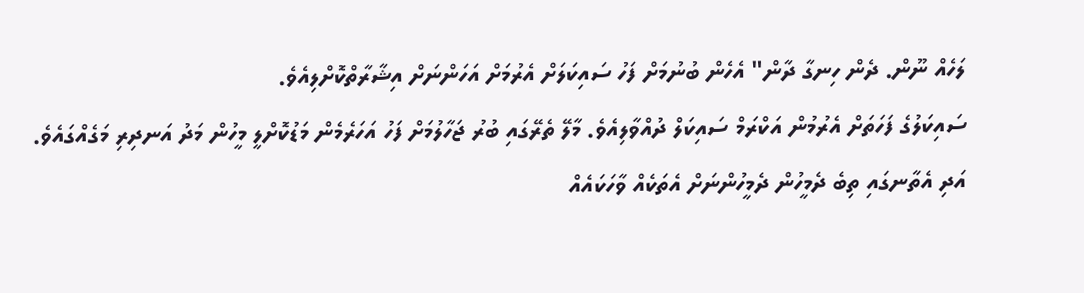ލަހެއް ނޫން. ދެން ހިނގާ ދާން" އެހެން ބުނުމަށް ފަހު ސައިކަލަށް އެރުމަށް އަހަންނަށް އިޝާރާތްކޮށްލިއެވެ.
ސައިކަލުގެ ފަހަތަށް އެރުމުން އަކްރަމް ސައިކަލް ދުއްވާލިއެވެ. މާލޭ ތެރޭގައި ބުރު ޖަހާލުމަށް ފަހު އަހަރެމެން މަޑުކޮށްލީ މީހުން މަދު އަނދިރި މަގެއްގައެވެ. އަދި އެތާނގައި ތިބެ ދެމީހުން ދެމީހުންނަށް އެތަކެއް ވާހަކައެއް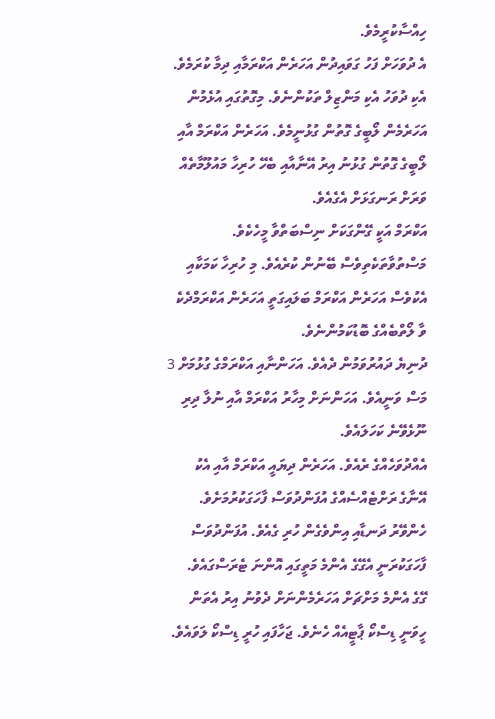ހިއްސާކުރީމެވެ.
އެ ދުވަހަށް ފަހު ގަވައިދުން އަހަރެން އަކްރަމާއި ދިމާ ކުރަމެވެ. އެކި ދުވަހު އެކި މަންޒިލް ތަކުންނެވެ. މިގޮތުގައި އުޅެމުން އަހަރެމެން ލޯބީގެ ގޮތުން ގުޅުނީމެވެ. އަހަރެން އަކްރަމް އާއި ލޯބީގެ ގޮތުން ގުޅުނު އިރު އޭނާއާއި ބެހޭ ހުރިހާ މައުލޫމާތެއް ވަރަށް ރަނގަޅަށް އެގެއެވެ.
އަކްރަމް އަކީ ގޭންގަކަށް ނިސްބަތްވާ މީހެކެވެ. މަސްތުވާތަކެތިވެސް ބޭނުން ކުރެއެވެ. މި ހުރިހާ ކަމަކާއި އެކުވެސް އަހަރެން އަކްރަމް ބަލައިގަތީ އަހަރެން އަކްރަމްދެކެ ވާ ލޯތްބެއްގެ ބޮޑުކަމުންނެވެ.
ދުނިޔެ ދައުރުވަމުން ދެއެވެ. އަހަންނާއި އަކްރަމްގެ ގުޅުމަށް 3 މަސް ވަނީއެވެ. އަހަންނަށް މިހާރު އަކްރަމް އާއި ނުލާ ދިރި ނޫޅެވޭނެ ކަހަލައެވެ.
އެއްދުވަހެއްގެ ރެއެވެ. އަހަރެން ދިޔައީ އަކްރަމް އާއި އެކު އޭނާގެ ރަށްޓެއްސެއްގެ އުފަންދުވަސް ފާހަގަކުރުމަށެވެ. ހެންވޭރު ދަނޑާއި އިންވެގެން ހުރި ގެއެވެ. އުފަންދުވަސް ފާހަގަކުރަނީ އެގޭގެ އެންމެ މަތީގައި އޮންނަ ޓެރަސްގައެވެ.
ގޭގެ އެންމެ މަށްޗަށް އަހަރެމެންނަށް ދެވުނު އިރު އެތަން ހީވަނީ ޑިސްކޯ ޕާޓީއެއް ހެނެވެ. ޖަހާފައި ހުރީ ޑިސްކޯ ލަވައެވެ.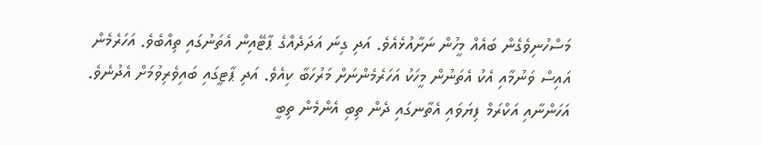މަސްހުނިވެގެން ބައެއް މީހުން ނަށާއުޅެއެވެ. އަދި ގިނަ އަދަދެއްގެ ޕާޓޭއިން އެތަނުގައި ތިއްބެވެ. އަހަރެމެން އައިސް ވަނުމާއި އެކު އެތަނުން މީހަކު އަހަރެމެންނަށް މަރުހަބާ ކިއެވެ. އަދި ޕާޓީގައި ބައިވެރިވުމަށް އެދުނެވެ.
އަހަންނާއި އަކްރަމް ފިޔަވައި އެތާނގައި ދެން ތިބި އެންމެން ތިބީ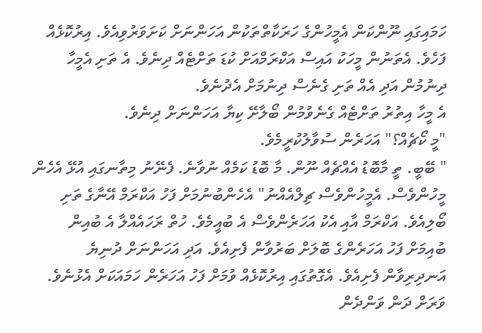ހަމައިގައި ނޫންކަން އެމީހުންގެ ހަރަކާތްތަކުން އަހަންނަށް ކަށަވަރުވިއެވެ. އިރުކޮޅެއް ފަހެވެ. އެތަނުން މީހަކު އައިސް އަކްރަމްއަށް ކުޑަ ތަށްޓެއް ދިނެވެ. އެ ތަށި އެމީހާ ދިނުމުން އަދި އެއް ތަށި ގެނެސް ދިނުމަށް އެދުނެވެ.
އެ މީހާ އިތުރު ތަށްޓެއް ގެނެވުމުން ބޯލާށޭ ކިޔާ އަހަންނަށް ދިނެވެ.
"މީ ކޯޗެއް؟" އަހަރެން ސުވާލުކުރީމެވެ.
" ބޭބީ. ތީ މާބޮޑު އެއްޗެއް ނޫން. މާ ބޮޑު ކަމެއް ނުވާނެ. ފެނޭނު މިތާނގައި އުޅޭ އެހެން މީހުންވެސް. އެމީހުންވެސް ޗިލްއެއްނު" އެހެންބުނުމަށް ފަހު އަކްރަމް އޭނާގެ ތަށި ބޯލިއެވެ. އަކްރަމް އާއި އެކު އަހަރެންވެސް އެ ބުއީމެވެ. ހުތް ރަހައެއްލާ އެ ބުއިން ބުއިމަށް ފަހު އަހަރެންގެ ބޮލަށް ބަރުވާން ފެށިއެވެ. އަދި އަހަންނަށް ދުނިޔެ އަނދިރިވާން ފެށިއެވެ. އެގޮތުގައި އިރުކޮޅެއް ވުމަށް ފަހު އަހަރެން ހަމައަކަށް އެޅުނެވެ.
ވަރަށް ދަން ވަންދެން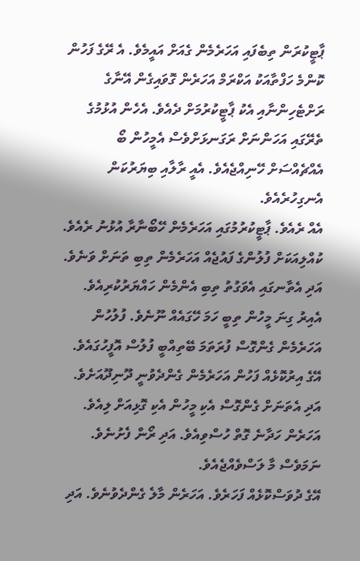ޕާޓީކުރަން ތިބެފައި އަހަރެމެން ގެއަށް އައީމެވެ. އެ ރޭގެ ފަހުން ކޮންމެ ހަފްތާއަކު އަކްރަމް އަހަރެން ގޮވައިގެން އޭނާގެ ރަށްޓެހިންނާއި އެކު ޕާޓީކުރުމަށް ދެއެވެ. އެހެން އުޅުމުގެ ތެރޭގައި އަހަންނަށް ރަގަނޅަށްވެސް އެމީހުން ބޯ އެއްޗެއްސަށް ހޭނިއްޖެއެވެ. އެއީ ރާލާއި ބިޔަރުކަން އެނގިހުރެއެވެ.
އެއް ރެއެވެ. ޕާޓީކުރުމުގައި އަހަރެމެން ހޭބޯނާރާ އުޅުނު ރެއެވެ. ކުއްލިއަކަށް ފުލުންގެ ފައުޖެއް އަހަރެމެން ތިބި ތަނަށް ވަނެވެ. އަދި އެތާނގައި އެވަގުތު ތިބި އެންމެން ހައްޔަރުކުރިއެވެ.
އެއިރު ގިނަ މީހުން ތިބީ ހަމަ ހޭގައެއް ނޫނެވެ. ފުލުހުން އަހަރެމެން ގެންގޮސް ފުރަތަމަ ބޭތިއްބީ ފުލުސް އޮފީހުގައެވެ. އޭގެ އިރުކޮޅެއް ފަހުން އަހަރެމެން ގެންދެވުނީ ދޫނިދޫއަށެވެ.
އަދި އެތަނަށް ގެންގޮސް އެކި މީހުން އެކި ގޮޅިއަށް ލިއެވެ. އަހަރެން ހަދާނެ ގޮތް ހުސްވިއެވެ. އަދި ރޯން ފެށުނެވެ. ނަމަވެސް މާ ލަސްވެއްޖެއެވެ.
އޭގެ ދުވަސްކޮޅެއް ފަހަރެވެ. އަހަރެން މާލެ ގެންދެވުނެވެ. އަދި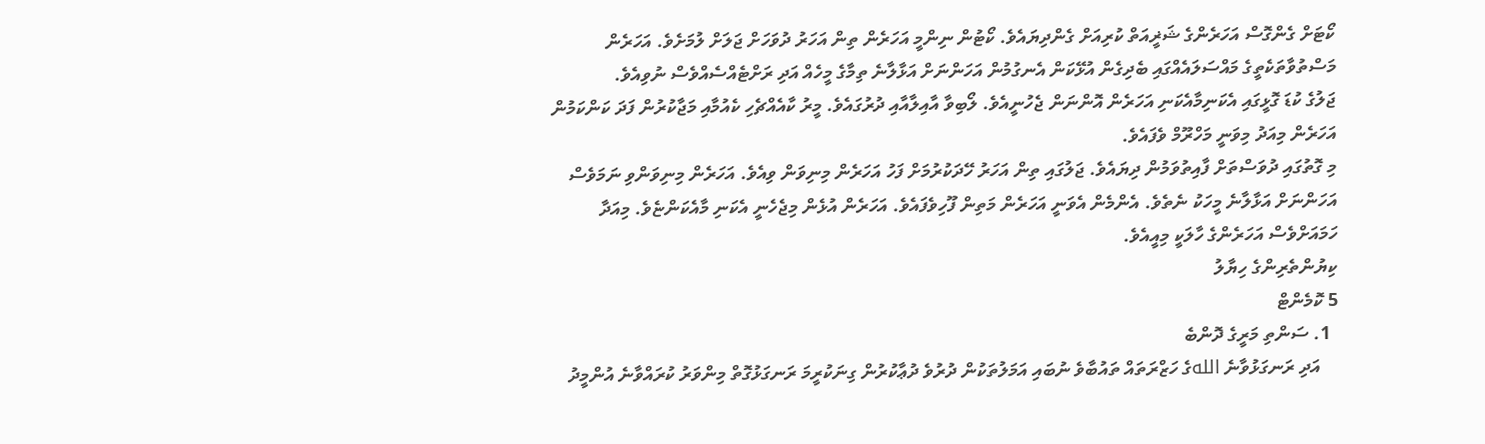ކޯޓަށް ގެންގޮސް އަހަރެންގެ ޝަޜީއަތް ކުރިއަށް ގެންދިޔައެވެ. ކޯޓުން ނިންމީ އަހަރެން ތިން އަހަރު ދުވަހަށް ޖަލަށް ލުމަށެވެ. އަހަރެން މަސްތުވާތަކެތީގެ މައްސަލައެއްގައި ބެދިގެން އުޅޭކަން އެނގުމުން އަހަންނަށް އަޅާލާނެ ތިމާގެ މީހެއް އަދި ރަށްޓެއްސެއްވެސް ނުވިއެވެ.
ޖަލުގެ ކުޑަ ގޮޅީގައި އެކަނިމާއެކަނި އަހަރެން އޮންނަން ޖެހުނީއެވެ. ލޯބިވާ އާއިލާއާއި ދުރުގައެވެ. މީރު ކާއެއްޗެހި ކެއުމާއި މަޖާކުރުން ފަދަ ކަންކަމުން އަހަރެން މިއަދު މިވަނީ މަހްރޫމް ވެފައެވެ.
މި ގޮތުގައި ދުވަސްތަށް ފާއިތުވަމުން ދިޔައެވެ. ޖަލުގައި ތިން އަހަރު ހޭދަކުރުމަށް ފަހު އަހަރެން މިނިވަން ވިއެވެ. އަހަރެން މިނިވަންވި ނަމަވެސް އަހަންނަށް އަޅާލާނެ މީހަކު ނެތެވެ. އެންމެން އެވަނީ އަހަރެން މަތިން ފޫހިވެފައެވެ. އަހަރެން އުޅެން މިޖެހެނީ އެކަނި މާއެކަންޏެވެ. މިއަދާ ހަމައަށްވެސް އަހަރެންގެ ހާލަކީ މިއީއެވެ.
ކިޔުންތެރިންގެ ހިޔާލު
5 ކޮމެންޓް
  1. ސަންތި މަރީގެ ދޮންބެ
    އަދި ރަނގަޅުވާނެ اللهގެ ހަޒްރަތައް ތައުބާވެ ނުބައި އަމަލުތަކުން ދުރުވެ ދުޢާކުރުން ގިނަކުރީމަ ރަނގަޅުގޮތް މިންވަރު ކުރައްވާނެ އުންމީދު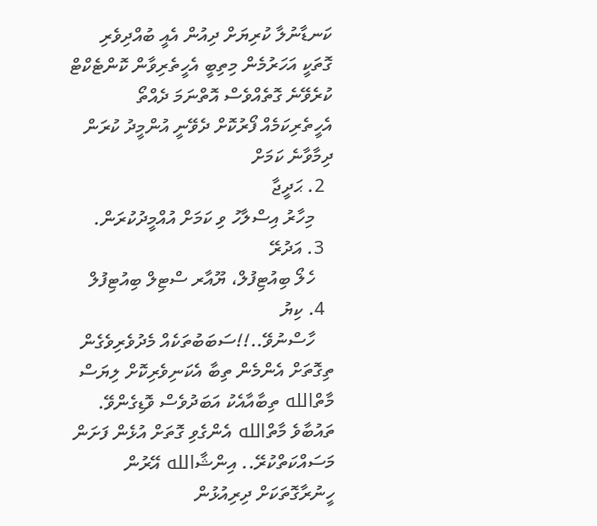ކަނޑާނުލާ ކުރިޔަށް ދިއުން އެއީ ބުއްދިވެރި ގޮތަކީ އަހަރުމެން މިތިބީ އެހީތެރިވާން ކޮންޓެކްޓް ކުރެވޭނެ ގޮތެއްވެސް އޮތްނަމަ ދެއްތޯ އެހީތެރިކަމެއް ފޯރުކޮށް ދެވޭނީ އުންމީދު ކުރަން ދިމާވާނެ ކަމަށް
  2. ޙަދީޖާ
    މިހާރު އިސްލާހު ވި ކަމަށް އުއްމީދުކުރަން.
  3. އަދުރޭ
    ހެލޯ ބިއުޓިފުލް، ޔޫއާރ ސްޓިލް ބިއުޓިފުލް
  4. ކިޔު
    ހާސްނުވޭ..!!ސަބަބުތަކެއް މެދުވެރިވެގެން ތިގޮތަށް އެންމެން ތިބާ އެކަނިވެރިކޮށް ލިޔަސް މާތްالله ތިބާއާއެކު އަބަދުވެސް ވޮޑިގެންވޭ. ތައުބާވެ މާތްالله އެންގެވި ގޮތަށް އުޅެން ފަށަން މަސައްކަތްކުރޭ.. އިންޝާالله އޭރުން ހީނުރާގޮތަކަށް ދިރިއުޅުން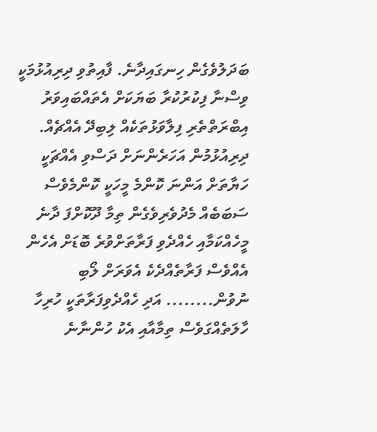ބަދަލުވެގެން ހިނގައިދާނެ. ފާއިތުވި ދިރިއުޅުމަކީ ވިސްނާ ފިކުރުކުރާ ބަޔަކަށް އެތައްބައިވަރު އިބްރަތްތެރި ފިލާވަޅުތަކެއް ލިބިދޭ އެއްޗެއް. ދިރިއުޅުމުން އަހަރެންނަށް ދަސްވި އެއްޗަކީ ހަޔާތަށް އަންނަ ކޮންމެ މީހަކީ ކޮންމެވެސް ސަބަބެއް މެދުވެރިވެގެން ތިމާ ދޫކޮށްފަ ދާނެ މީހެއްކަމާއި ހެއްދެވި ފަރާތަށްވުރެ ބޮޑަށް އެހެން އެއްވެސް ފަރާތެއްދެކެ އެވަރަށް ލޯބި ނުވުން........ އަދި ހެއްދެވިފަރާތަކީ ހުރިހާ ހާލަތެއްގަވެސް ތިމާއާއި އެކު ހުންނާނެ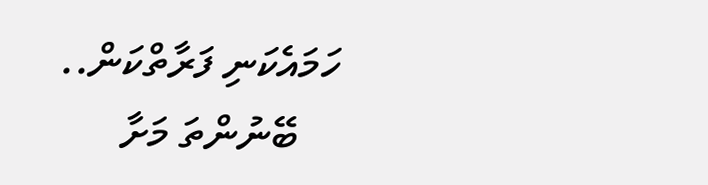ހަމައެކަނި ފަރާތްކަން..
    ބޭނުންތަ މަށާ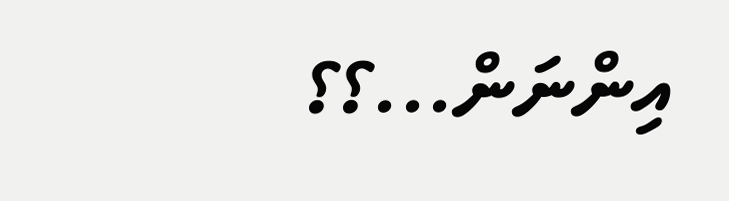އިންނަން...؟؟